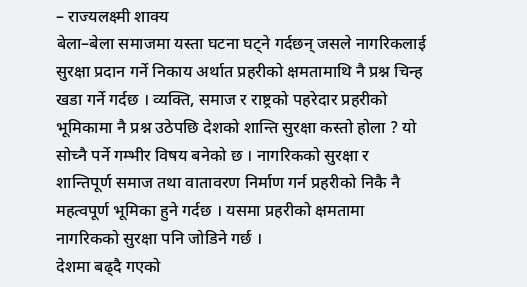– राज्यलक्ष्मी शाक्य
बेला–बेला समाजमा यस्ता घटना घट्ने गर्दछन् जसले नागरिकलाई सुरक्षा प्रदान गर्ने निकाय अर्थात प्रहरीको क्षमतामाथि नै प्रश्न चिन्ह खडा गर्ने गर्दछ । व्यक्ति, समाज र राष्ट्रको पहरेदार प्रहरीको भूमिकामा नै प्रश्न उठेपछि देशको शान्ति सुरक्षा कस्तो होला ? यो सोच्नै पर्ने गम्भीर विषय बनेको छ । नागरिकको सुरक्षा र शान्तिपूर्ण समाज तथा वातावरण निर्माण गर्न प्रहरीको निकै नै महत्वपूर्ण भूमिका हुने गर्दछ । यसमा प्रहरीको क्षमतामा नागरिकको सुरक्षा पनि जोडिने गर्छ ।
देशमा बढ्दै गएको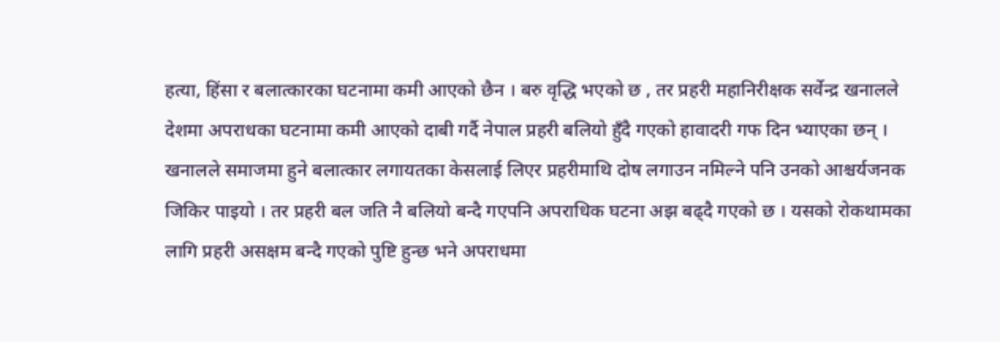हत्या, हिंसा र बलात्कारका घटनामा कमी आएको छैन । बरु वृद्धि भएको छ , तर प्रहरी महानिरीक्षक सर्वेन्द्र खनालले देशमा अपराधका घटनामा कमी आएको दाबी गर्दै नेपाल प्रहरी बलियो हुँदै गएको हावादरी गफ दिन भ्याएका छन् । खनालले समाजमा हुने बलात्कार लगायतका केसलाई लिएर प्रहरीमाथि दोष लगाउन नमिल्ने पनि उनको आश्चर्यजनक जिकिर पाइयो । तर प्रहरी बल जति नै बलियो बन्दै गएपनि अपराधिक घटना अझ बढ्दै गएको छ । यसको रोकथामका लागि प्रहरी असक्षम बन्दै गएको पुष्टि हुन्छ भने अपराधमा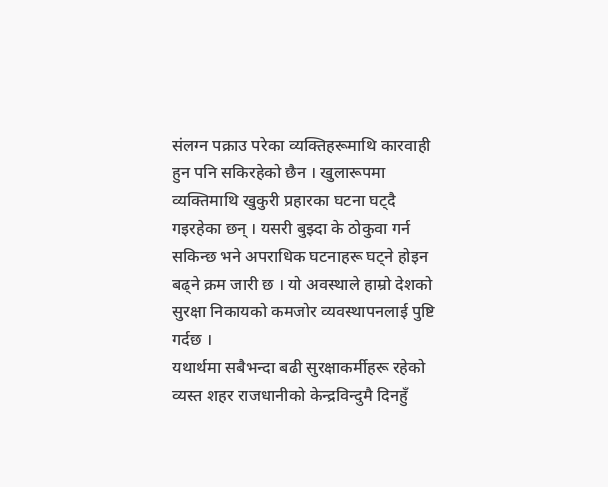संलग्न पक्राउ परेका व्यक्तिहरूमाथि कारवाही हुन पनि सकिरहेको छैन । खुलारूपमा व्यक्तिमाथि खुकुरी प्रहारका घटना घट्दै गइरहेका छन् । यसरी बुझ्दा के ठोकुवा गर्न सकिन्छ भने अपराधिक घटनाहरू घट्ने होइन बढ्ने क्रम जारी छ । यो अवस्थाले हाम्रो देशको सुरक्षा निकायको कमजोर व्यवस्थापनलाई पुष्टि गर्दछ ।
यथार्थमा सबैभन्दा बढी सुरक्षाकर्मीहरू रहेको व्यस्त शहर राजधानीको केन्द्रविन्दुमै दिनहुँ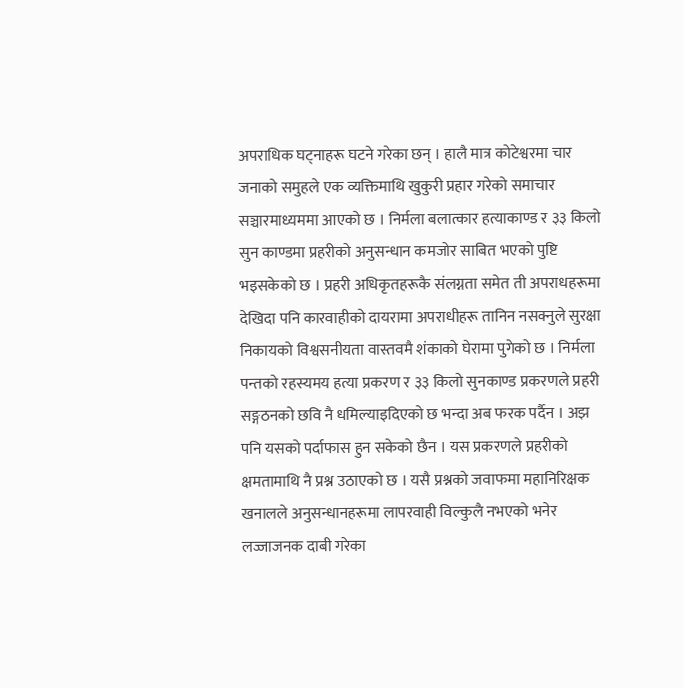अपराधिक घट्नाहरू घटने गरेका छन् । हालै मात्र कोटेश्वरमा चार जनाको समुहले एक व्यक्तिमाथि खुकुरी प्रहार गरेको समाचार सञ्चारमाध्यममा आएको छ । निर्मला बलात्कार हत्याकाण्ड र ३३ किलो सुन काण्डमा प्रहरीको अनुसन्धान कमजोर साबित भएको पुष्टि भइसकेको छ । प्रहरी अधिकृतहरूकै संलग्नता समेत ती अपराधहरूमा देखिदा पनि कारवाहीको दायरामा अपराधीहरू तानिन नसक्नुले सुरक्षा निकायको विश्वसनीयता वास्तवमै शंकाको घेरामा पुगेको छ । निर्मला पन्तको रहस्यमय हत्या प्रकरण र ३३ किलो सुनकाण्ड प्रकरणले प्रहरी सङ्गठनको छवि नै धमिल्याइदिएको छ भन्दा अब फरक पर्दैन । अझ पनि यसको पर्दाफास हुन सकेको छैन । यस प्रकरणले प्रहरीको क्षमतामाथि नै प्रश्न उठाएको छ । यसै प्रश्नको जवाफमा महानिरिक्षक खनालले अनुसन्धानहरूमा लापरवाही विल्कुलै नभएको भनेर लज्जाजनक दाबी गरेका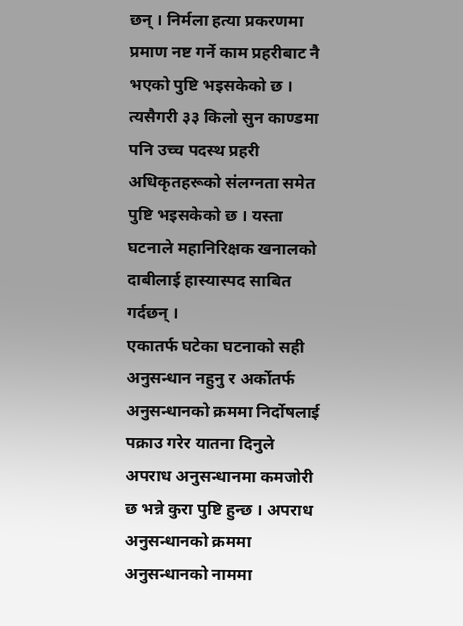छन् । निर्मला हत्या प्रकरणमा प्रमाण नष्ट गर्ने काम प्रहरीबाट नै भएको पुष्टि भइसकेको छ । त्यसैगरी ३३ किलो सुन काण्डमा पनि उच्च पदस्थ प्रहरी अधिकृतहरूको संलग्नता समेत पुष्टि भइसकेको छ । यस्ता घटनाले महानिरिक्षक खनालको दाबीलाई हास्यास्पद साबित गर्दछन् ।
एकातर्फ घटेका घटनाको सही अनुसन्धान नहुनु र अर्कोतर्फ अनुसन्धानको क्रममा निर्दोषलाई पक्राउ गरेर यातना दिनुले अपराध अनुसन्धानमा कमजोरी छ भन्ने कुरा पुष्टि हुन्छ । अपराध अनुसन्धानको क्रममा अनुसन्धानको नाममा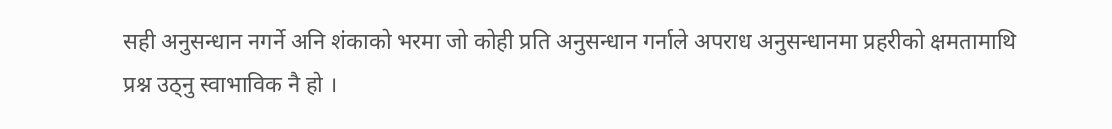सही अनुसन्धान नगर्ने अनि शंकाको भरमा जो कोही प्रति अनुसन्धान गर्नाले अपराध अनुसन्धानमा प्रहरीको क्षमतामाथि प्रश्न उठ्नु स्वाभाविक नै हो ।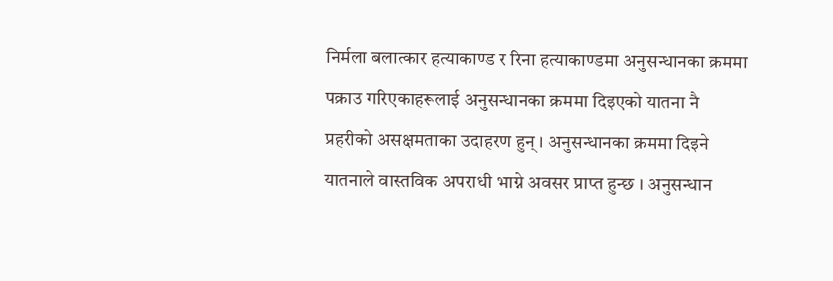निर्मला बलात्कार हत्याकाण्ड र रिना हत्याकाण्डमा अनुसन्धानका क्रममा पक्राउ गरिएकाहरूलाई अनुसन्धानका क्रममा दिइएको यातना नै प्रहरीको असक्षमताका उदाहरण हुन् । अनुसन्धानका क्रममा दिइने यातनाले वास्तविक अपराधी भाग्ने अवसर प्राप्त हुन्छ । अनुसन्धान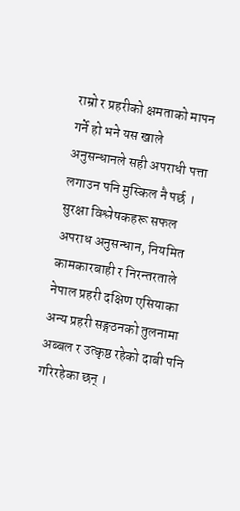राम्रो र प्रहरीको क्षमताको मापन गर्ने हो भने यस खाले अनुसन्धानले सही अपराधी पत्ता लगाउन पनि मुस्किल नै पर्छ ।
सुरक्षा विश्लेषकहरू सफल अपराध अनुसन्धान, नियमित कामकारबाही र निरन्तरताले नेपाल प्रहरी दक्षिण एसियाका अन्य प्रहरी सङ्गठनको तुलनामा अब्बल र उत्कृष्ठ रहेको दाबी पनि गरिरहेका छन् ।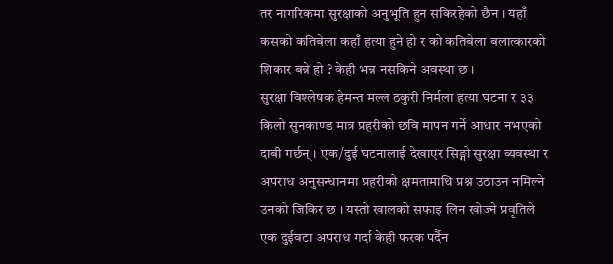तर नागरिकमा सुरक्षाको अनुभूति हुन सकिरहेको छैन । यहाँ कसको कतिबेला कहाँ हत्या हुने हो र को कतिबेला बलात्कारको शिकार बन्ने हो ? केही भन्न नसकिने अवस्था छ ।
सुरक्षा विश्लेषक हेमन्त मल्ल ठकुरी निर्मला हत्या घटना र ३३ किलो सुनकाण्ड मात्र प्रहरीको छवि मापन गर्ने आधार नभएको दाबी गर्छन् । एक/दुई घटनालाई देखाएर सिङ्गो सुरक्षा व्यवस्था र अपराध अनुसन्धानमा प्रहरीको क्षमतामाथि प्रश्न उठाउन नमिल्ने उनको जिकिर छ । यस्तो खालको सफाइ लिन खोज्ने प्रवृतिले एक दुईवटा अपराध गर्दा केही फरक पर्दैन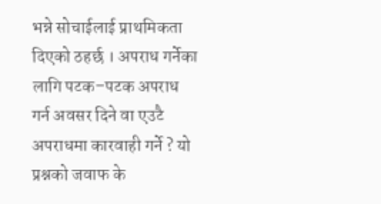भन्ने सोचाईलाई प्राथमिकता दिएको ठहर्छ । अपराध गर्नेका लागि पटक–पटक अपराध गर्न अवसर दिने वा एउटै अपराधमा कारवाही गर्ने ? यो प्रश्नको जवाफ के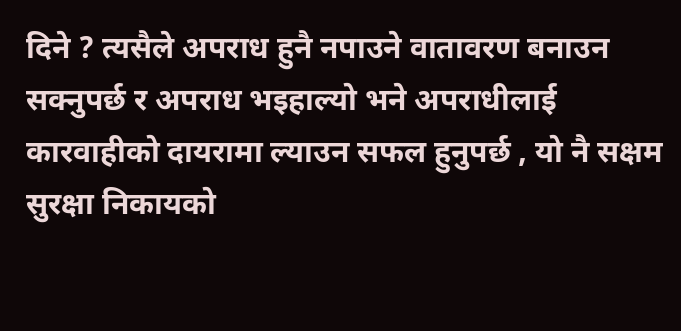दिने ? त्यसैले अपराध हुनै नपाउने वातावरण बनाउन सक्नुपर्छ र अपराध भइहाल्यो भने अपराधीलाई कारवाहीको दायरामा ल्याउन सफल हुनुपर्छ , यो नै सक्षम सुरक्षा निकायको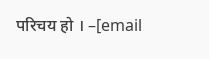परिचय हो । –[email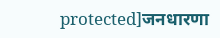protected]जनधारणा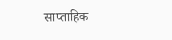साप्ताहिक